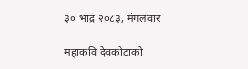३० भाद्र २०८३, मंगलवार

महाकवि देवकोटाको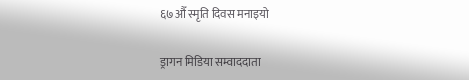६७औँ स्मृति दिवस मनाइयो

ड्रागन मिडिया सम्वाददाता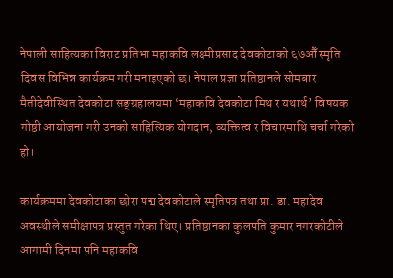नेपाली साहित्यका विराट प्रतिभा महाकवि लक्ष्मीप्रसाद देवकोटाको ६७औँ स्मृति दिवस विभिन्न कार्यक्रम गरी मनाइएको छ। नेपाल प्रज्ञा प्रतिष्ठानले सोमबार मैतीदेवीस्थित देवकोटा सङ्ग्रहालयमा ‘महाकवि देवकोटा मिथ र यथार्थ’ विषयक गोष्ठी आयोजना गरी उनको साहित्यिक योगदान, व्यक्तित्व र विचारमाथि चर्चा गरेको हो।

कार्यक्रममा देवकोटाका छोरा पद्म देवकोटाले स्मृतिपत्र तथा प्रा. डा. महादेव अवस्थीले समीक्षापत्र प्रस्तुत गरेका थिए। प्रतिष्ठानका कुलपति कुमार नगरकोटीले आगामी दिनमा पनि महाकवि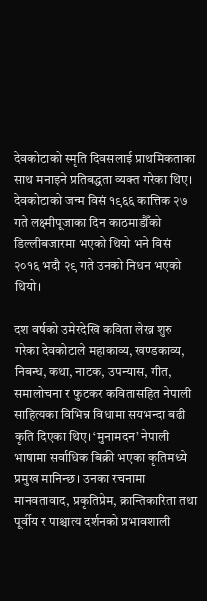देवकोटाको स्मृति दिवसलाई प्राथमिकताका साथ मनाइने प्रतिबद्धता व्यक्त गरेका थिए। देवकोटाको जन्म विसं १९६६ कात्तिक २७ गते लक्ष्मीपूजाका दिन काठमाडौँको डिल्लीबजारमा भएको थियो भने विसं २०१६ भदौ २९ गते उनको निधन भएको थियो।

दश वर्षको उमेरदेखि कविता लेख्न शुरु गरेका देवकोटाले महाकाव्य, खण्डकाव्य, निबन्ध, कथा, नाटक, उपन्यास, गीत, समालोचना र फुटकर कवितासहित नेपाली साहित्यका विभिन्न विधामा सयभन्दा बढी कृति दिएका थिए। ‘मुनामदन’ नेपाली भाषामा सर्वाधिक बिक्री भएका कृतिमध्ये प्रमुख मानिन्छ। उनका रचनामा मानवतावाद, प्रकृतिप्रेम, क्रान्तिकारिता तथा पूर्वीय र पाश्चात्य दर्शनको प्रभावशाली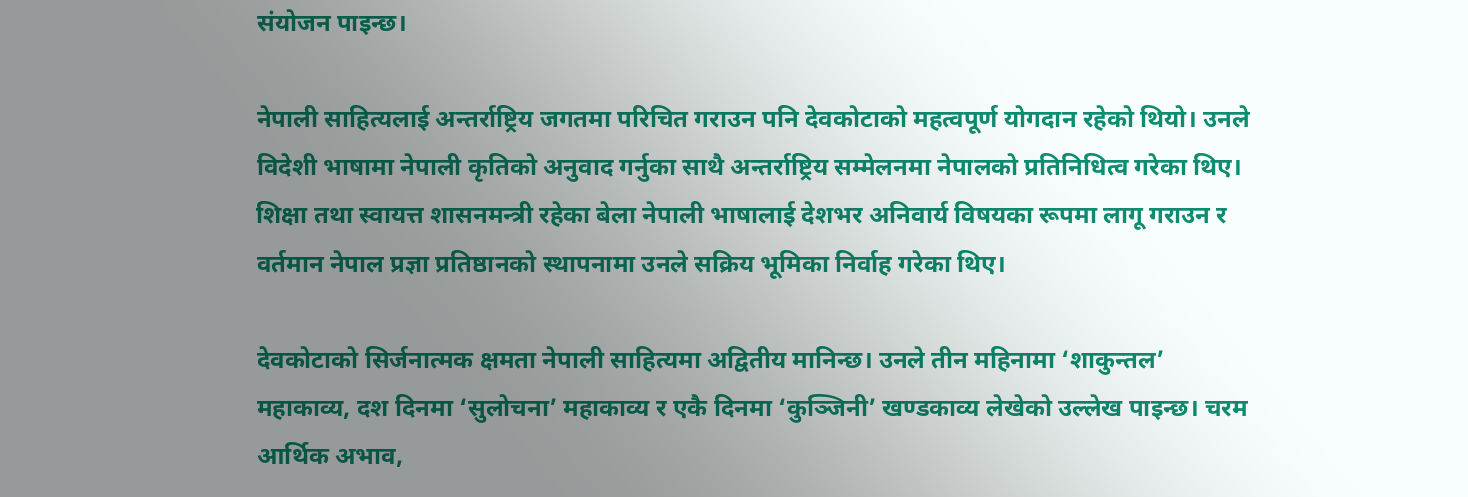संयोजन पाइन्छ।

नेपाली साहित्यलाई अन्तर्राष्ट्रिय जगतमा परिचित गराउन पनि देवकोटाको महत्वपूर्ण योगदान रहेको थियो। उनले विदेशी भाषामा नेपाली कृतिको अनुवाद गर्नुका साथै अन्तर्राष्ट्रिय सम्मेलनमा नेपालको प्रतिनिधित्व गरेका थिए। शिक्षा तथा स्वायत्त शासनमन्त्री रहेका बेला नेपाली भाषालाई देशभर अनिवार्य विषयका रूपमा लागू गराउन र वर्तमान नेपाल प्रज्ञा प्रतिष्ठानको स्थापनामा उनले सक्रिय भूमिका निर्वाह गरेका थिए।

देवकोटाको सिर्जनात्मक क्षमता नेपाली साहित्यमा अद्वितीय मानिन्छ। उनले तीन महिनामा ‘शाकुन्तल’ महाकाव्य, दश दिनमा ‘सुलोचना’ महाकाव्य र एकै दिनमा ‘कुञ्जिनी’ खण्डकाव्य लेखेको उल्लेख पाइन्छ। चरम आर्थिक अभाव,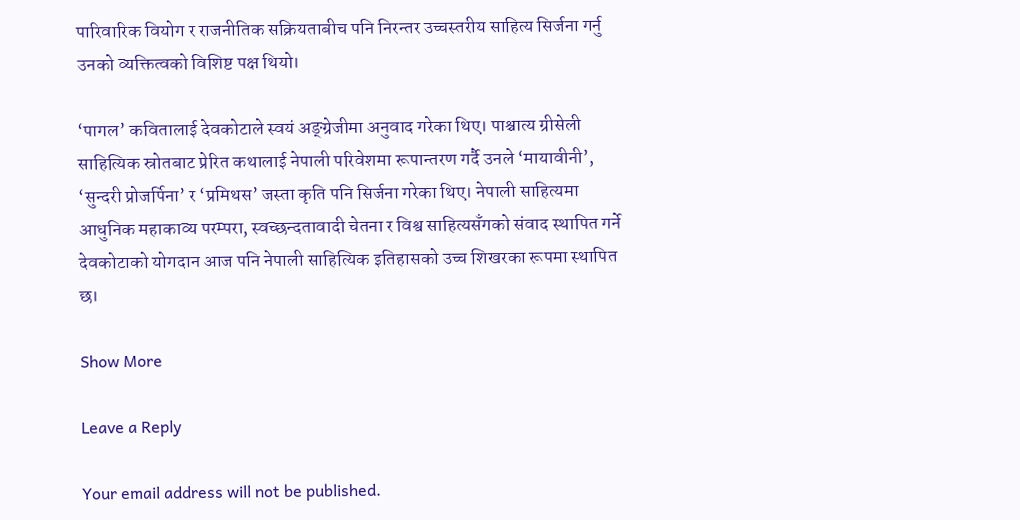पारिवारिक वियोग र राजनीतिक सक्रियताबीच पनि निरन्तर उच्चस्तरीय साहित्य सिर्जना गर्नु उनको व्यक्तित्वको विशिष्ट पक्ष थियो।

‘पागल’ कवितालाई देवकोटाले स्वयं अङ्ग्रेजीमा अनुवाद गरेका थिए। पाश्चात्य ग्रीसेली साहित्यिक स्रोतबाट प्रेरित कथालाई नेपाली परिवेशमा रूपान्तरण गर्दै उनले ‘मायावीनी’, ‘सुन्दरी प्रोजर्पिना’ र ‘प्रमिथस’ जस्ता कृति पनि सिर्जना गरेका थिए। नेपाली साहित्यमा आधुनिक महाकाव्य परम्परा, स्वच्छन्दतावादी चेतना र विश्व साहित्यसँगको संवाद स्थापित गर्ने देवकोटाको योगदान आज पनि नेपाली साहित्यिक इतिहासको उच्च शिखरका रूपमा स्थापित छ।

Show More

Leave a Reply

Your email address will not be published.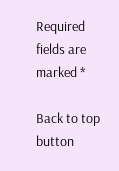Required fields are marked *

Back to top button